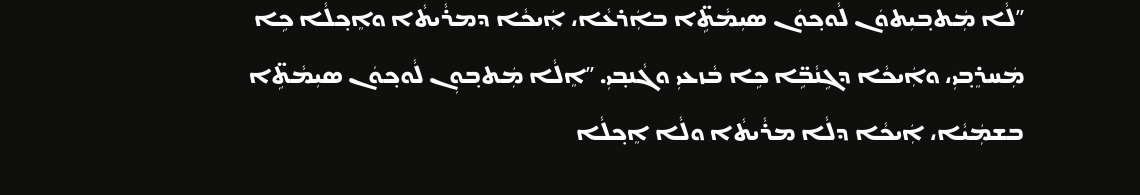”ܠܵܐ ܡܲܬܒ݂ܝܼܬܘܿܢ ܠܵܘܟ݂ܘܿܢ ܣܝܼܡܵܬܹ̈ܐ ܒܐܲܪܥܵܐ، ܐܲܝܟܵܐ ܕܡܪܵܝܬܵܐ ܘܐܸܟ݂ܠܵܐ ܟܹܐ ܡܲܚܪܸܒ݂ܝܼ، ܘܐܲܝܟܵܐ ܕܓܹܢܵܒܹ̈ܐ ܟܹܐ ܒܵܙܥܝܼ ܘܓܵܢܒ݂ܝܼ. ”ܐܸܠܵܐ ܡܲܬܒ݂ܘܼܢ ܠܵܘܟ݂ܘܿܢ ܣܝܼܡܵܬܹ̈ܐ ܒܫܡܲܝܵܐ، ܐܲܝܟܵܐ ܕܠܵܐ ܡܪܵܝܬܵܐ ܘܠܵܐ ܐܸܟ݂ܠܵܐ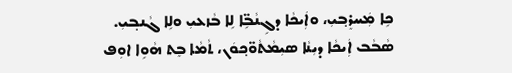ܟܹܐ ܡܲܚܪܸܒ݂ܝܼ، ܘܐܲܝܟܵܐ ܕܓܹܢܵܒܹ̈ܐ ܠܹܐ ܒܵܙܥܝܼ ܘܠܹܐ ܓܵܢܒ݂ܝܼ. ܣܵܒܵܒ ܐܲܝܟܵܐ ܕܝܼܢܵܐ ܣܝܼܡܵܬܵܘ̈ܟ݂ܘܿܢ، ܬܵܡܵܐ ܒܸܬ ܗܵܘܹܐ ܐܘܼܦ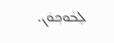ܠܸܒܵܘܟ݂ܘܿܢ.